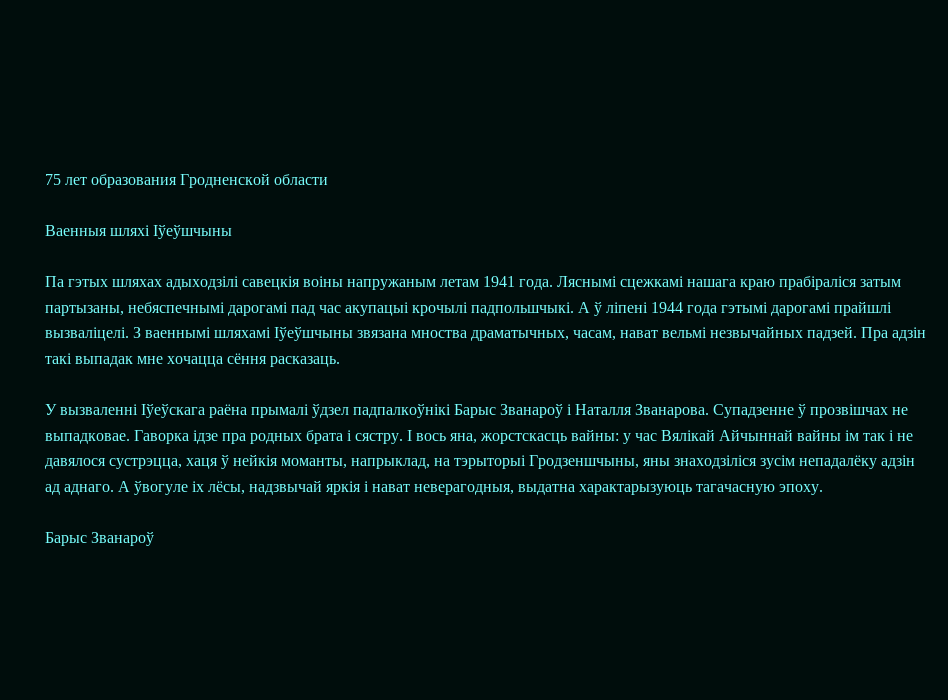75 лет образования Гродненской области

Ваенныя шляхі Іўеўшчыны

Па гэтых шляхах адыходзілі савецкія воіны напружаным летам 1941 года. Ляснымі сцежкамі нашага краю прабіраліся затым партызаны, небяспечнымі дарогамі пад час акупацыі крочылі падпольшчыкі. А ў ліпені 1944 года гэтымі дарогамі прайшлі вызваліцелі. З ваеннымі шляхамі Іўеўшчыны звязана мноства драматычных, часам, нават вельмі незвычайных падзей. Пра адзін такі выпадак мне хочацца сёння расказаць.

У вызваленні Іўеўскага раёна прымалі ўдзел падпалкоўнікі Барыс Званароў і Наталля Званарова. Супадзенне ў прозвішчах не выпадковае. Гаворка ідзе пра родных брата і сястру. І вось яна, жорстскасць вайны: у час Вялікай Айчыннай вайны ім так і не давялося сустрэцца, хаця ў нейкія моманты, напрыклад, на тэрыторыі Гродзеншчыны, яны знаходзіліся зусім непадалёку адзін ад аднаго. А ўвогуле іх лёсы, надзвычай яркія і нават неверагодныя, выдатна характарызуюць тагачасную эпоху.

Барыс Званароў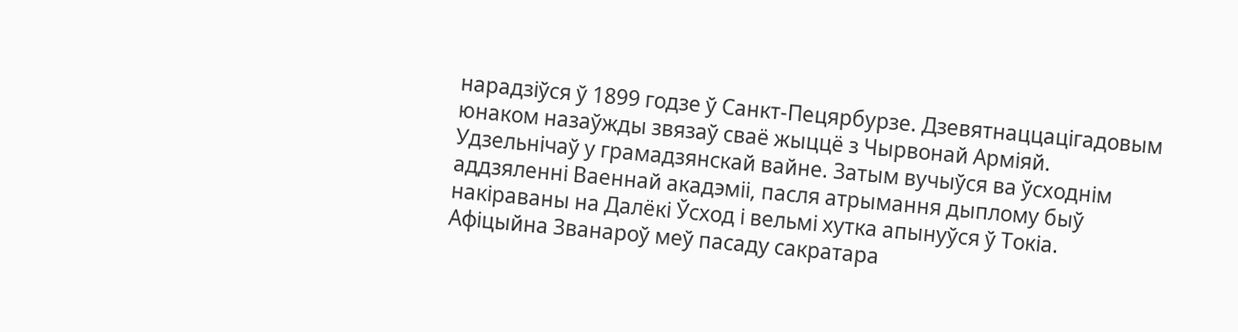нарадзіўся ў 1899 годзе ў Санкт-Пецярбурзе. Дзевятнаццацігадовым юнаком назаўжды звязаў сваё жыццё з Чырвонай Арміяй. Удзельнічаў у грамадзянскай вайне. Затым вучыўся ва ўсходнім аддзяленні Ваеннай акадэміі, пасля атрымання дыплому быў накіраваны на Далёкі Ўсход і вельмі хутка апынуўся ў Токіа. Афіцыйна Званароў меў пасаду сакратара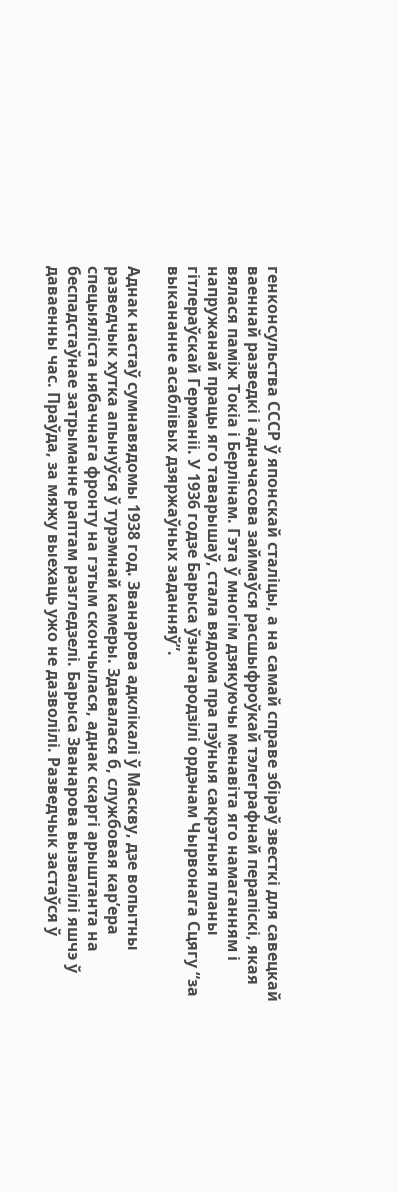генконсульства СССР ў японскай сталіцы, а на самай справе збіраў звесткі для савецкай ваеннай разведкі і адначасова займаўся расшыфроўкай тэлеграфнай перапіскі, якая вялася паміж Токіа і Берлінам. Гэта ў многім дзякуючы менавіта яго намаганням і напружанай працы яго таварышаў, стала вядома пра пэўныя сакрэтныя планы гітлераўскай Германіі. У 1936 годзе Барыса ўзнагародзілі ордэнам Чырвонага Сцягу “за выкананне асаблівых дзяржаўных заданняў”.

Аднак настаў сумнавядомы 1938 год. Званарова адклікалі ў Маскву, дзе вопытны разведчык хутка апынуўся ў турэмнай камеры. Здавалася б, службовая кар’ера спецыяліста нябачнага фронту на гэтым скончылася, аднак скаргі арыштанта на беспадстаўнае затрыманне раптам разгледзелі. Барыса Званарова вызвалілі яшчэ ў даваенны час. Праўда, за мяжу выехаць ужо не дазволілі. Разведчык застаўся ў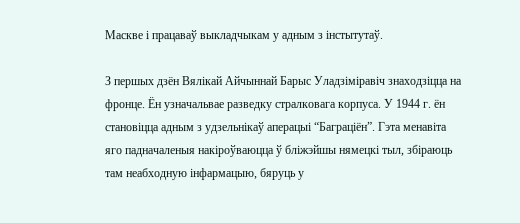Маскве і працаваў выкладчыкам у адным з інстытутаў.

З першых дзён Вялікай Айчыннай Барыс Уладзіміравіч знаходзіцца на фронце. Ён узначальвае разведку стралковага корпуса. У 1944 г. ён становіцца адным з удзельнікаў аперацыі “Баграціён”. Гэта менавіта яго падначаленыя накіроўваюцца ў бліжэйшы нямецкі тыл, збіраюць там неабходную інфармацыю, бяруць у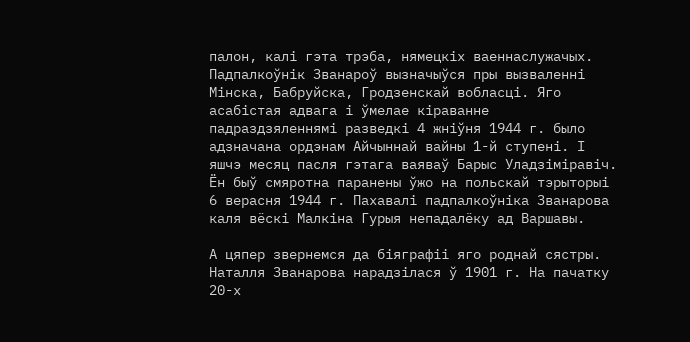палон, калі гэта трэба, нямецкіх ваеннаслужачых. Падпалкоўнік Званароў вызначыўся пры вызваленні Мінска, Бабруйска, Гродзенскай вобласці. Яго асабістая адвага і ўмелае кіраванне падраздзяленнямі разведкі 4 жніўня 1944 г. было адзначана ордэнам Айчыннай вайны 1-й ступені. І яшчэ месяц пасля гэтага ваяваў Барыс Уладзіміравіч. Ён быў смяротна паранены ўжо на польскай тэрыторыі 6 верасня 1944 г. Пахавалі падпалкоўніка Званарова каля вёскі Малкіна Гурыя непадалёку ад Варшавы.

А цяпер звернемся да біяграфіі яго роднай сястры. Наталля Званарова нарадзілася ў 1901 г. На пачатку 20-х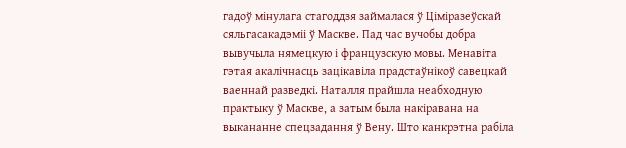гадоў мінулага стагоддзя займалася ў Ціміразеўскай сяльгасакадэміі ў Маскве. Пад час вучобы добра вывучыла нямецкую і французскую мовы. Менавіта гэтая акалічнасць зацікавіла прадстаўнікоў савецкай ваеннай разведкі. Наталля прайшла неабходную практыку ў Маскве, а затым была накіравана на выкананне спецзадання ў Вену. Што канкрэтна рабіла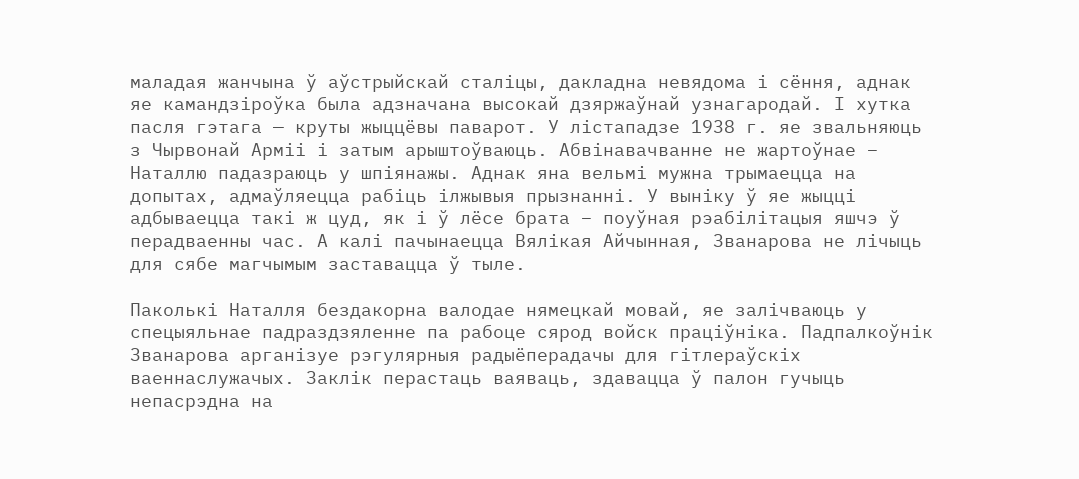маладая жанчына ў аўстрыйскай сталіцы, дакладна невядома і сёння, аднак яе камандзіроўка была адзначана высокай дзяржаўнай узнагародай. І хутка пасля гэтага — круты жыццёвы паварот. У лістападзе 1938 г. яе звальняюць з Чырвонай Арміі і затым арыштоўваюць. Абвінавачванне не жартоўнае – Наталлю падазраюць у шпіянажы. Аднак яна вельмі мужна трымаецца на допытах, адмаўляецца рабіць ілжывыя прызнанні. У выніку ў яе жыцці адбываецца такі ж цуд, як і ў лёсе брата – поуўная рэабілітацыя яшчэ ў перадваенны час. А калі пачынаецца Вялікая Айчынная, Званарова не лічыць для сябе магчымым заставацца ў тыле.

Паколькі Наталля бездакорна валодае нямецкай мовай, яе залічваюць у спецыяльнае падраздзяленне па рабоце сярод войск праціўніка. Падпалкоўнік Званарова арганізуе рэгулярныя радыёперадачы для гітлераўскіх ваеннаслужачых. Заклік перастаць ваяваць, здавацца ў палон гучыць непасрэдна на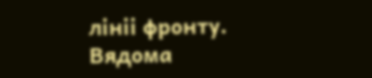лініі фронту. Вядома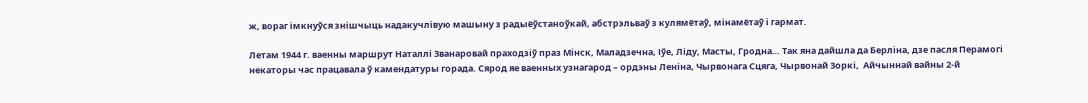ж, вораг імкнуўся знішчыць надакучлівую машыну з радыёўстаноўкай, абстрэльваў з кулямётаў, мінамётаў і гармат.

Летам 1944 г. ваенны маршрут Наталлі Званаровай праходзіў праз Мінск, Маладзечна, Іўе, Ліду, Масты, Гродна… Так яна дайшла да Берліна, дзе пасля Перамогі некаторы час працавала ў камендатуры горада. Сярод яе ваенных узнагарод – ордэны Леніна, Чырвонага Сцяга, Чырвонай Зоркі,  Айчыннай вайны 2-й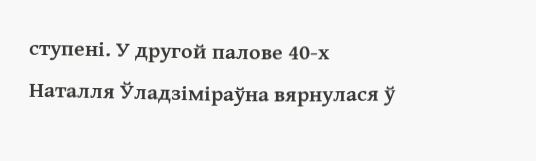ступені. У другой палове 40-х Наталля Ўладзіміраўна вярнулася ў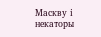Маскву і некаторы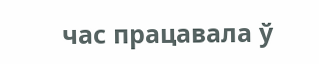час працавала ў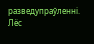разведупраўленні. Лёс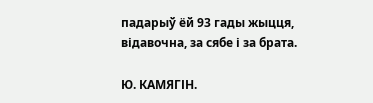падарыў ёй 93 гады жыцця, відавочна, за сябе і за брата.

Ю. КАМЯГІН.